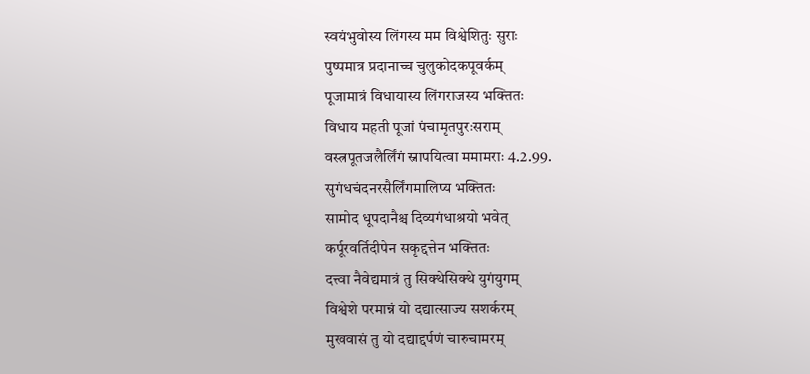स्वयंभुवोस्य लिंगस्य मम विश्वेशितुः सुराः
पुष्पमात्र प्रदानाच्च चुलुकोदकपूवर्कम्
पूजामात्रं विधायास्य लिंगराजस्य भक्तितः
विधाय महती पूजां पंचामृतपुरःसराम्
वस्त्रपूतजलैर्लिंगं स्नापयित्वा ममामराः 4.2.99.
सुगंधचंदनरसैर्लिंगमालिप्य भक्तितः
सामोद धूपदानैश्च दिव्यगंधाश्रयो भवेत्
कर्पूरवर्तिदीपेन सकृद्दत्तेन भक्तितः
दत्त्वा नैवेद्यमात्रं तु सिक्थेसिक्थे युगंयुगम्
विश्वेशे परमान्नं यो दद्यात्साज्य सशर्करम्
मुखवासं तु यो दद्याद्दर्पणं चारुचामरम्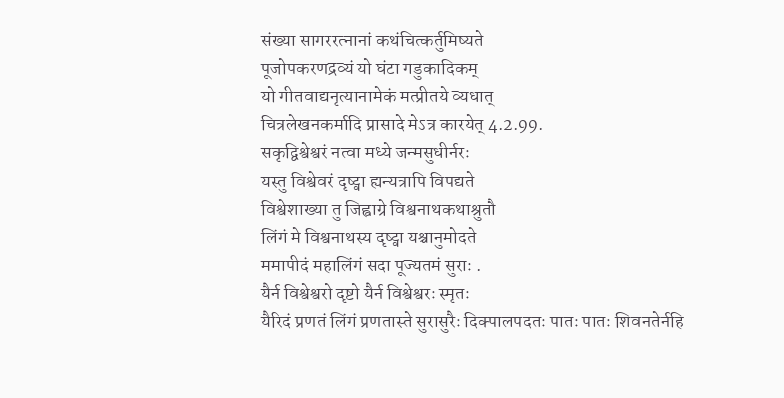संख्या सागररत्नानां कथंचित्कर्तुमिष्यते
पूजोपकरणद्रव्यं यो घंटा गडुकादिकम्
यो गीतवाद्यनृत्यानामेकं मत्प्रीतये व्यधात्
चित्रलेखनकर्मादि प्रासादे मेऽत्र कारयेत् 4.2.99.
सकृद्विश्वेश्वरं नत्वा मध्ये जन्मसुधीर्नरः
यस्तु विश्वेवरं दृष्ट्वा ह्यन्यत्रापि विपद्यते
विश्वेशाख्या तु जिह्वाग्रे विश्वनाथकथाश्रुतौ
लिंगं मे विश्वनाथस्य दृष्ट्वा यश्चानुमोदते
ममापीदं महालिंगं सदा पूज्यतमं सुराः .
यैर्न विश्वेश्वरो दृष्टो यैर्न विश्वेश्वरः स्मृतः
यैरिदं प्रणतं लिंगं प्रणतास्ते सुरासुरैः दिक्पालपदतः पातः पातः शिवनतेर्नहि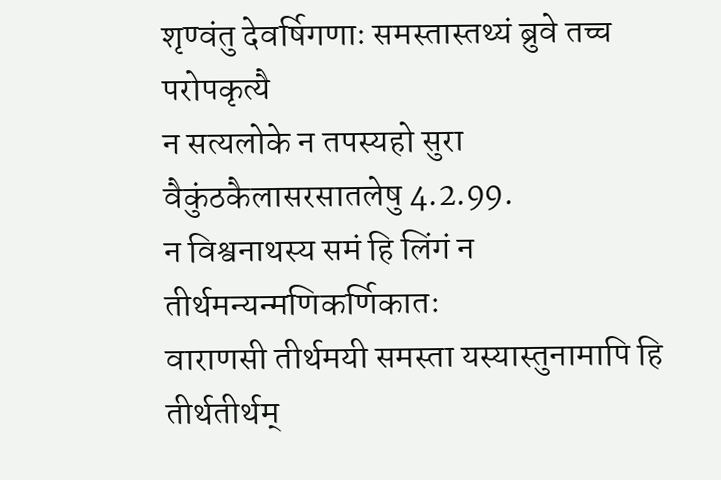शृण्वंतु देवर्षिगणाः समस्तास्तथ्यं ब्रुवे तच्च परोपकृत्यै
न सत्यलोके न तपस्यहो सुरा वैकुंठकैलासरसातलेषु 4.2.99.
न विश्वनाथस्य समं हि लिंगं न तीर्थमन्यन्मणिकर्णिकातः
वाराणसी तीर्थमयी समस्ता यस्यास्तुनामापि हि तीर्थतीर्थम्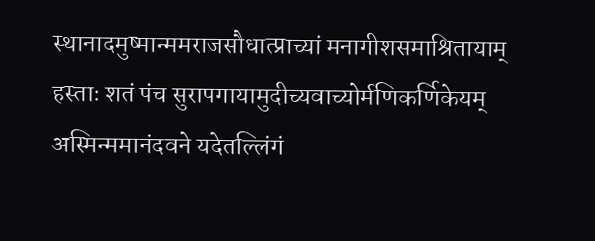स्थानादमुष्मान्ममराजसौधात्प्राच्यां मनागीशसमाश्रितायाम्
हस्ताः शतं पंच सुरापगायामुदीच्यवाच्योर्मणिकर्णिकेयम्
अस्मिन्ममानंदवने यदेतल्लिंगं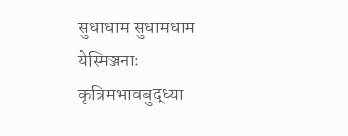सुधाधाम सुधामधाम
येस्मिञ्जनाः कृत्रिमभावबुद्ध्या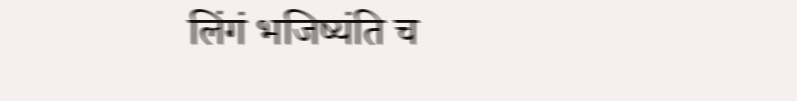लिंगं भजिष्यंति च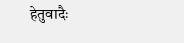हेतुवादैः